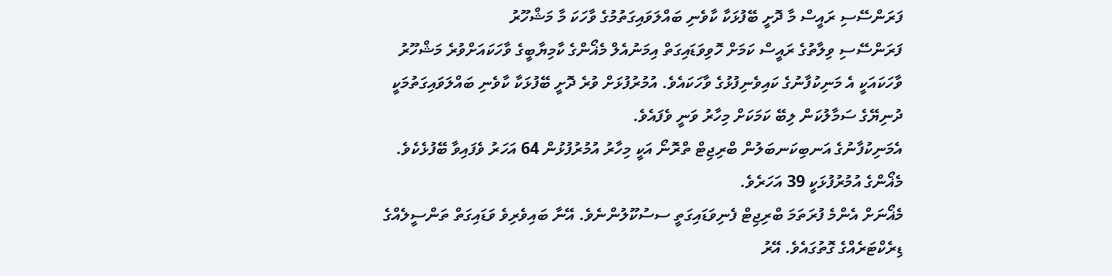ފަރަންސޭސި ރައީސް މާ ދޮށީ ބޭފުޅަކާ ކާވެނި ބައްލަވައިގަތުމުގެ ވާހަކަ މާ މަޝްހޫރު
ފަރަންސޭސި ވިލާތުގެ ރައީސް ކަމަށް ހޮވިވަޑައިގަތް އިމަނުއެލް މެޣޯންގެ ކާމިޔާބީގެ ވާހަކައަށްވުރެ މަޝްހޫރު ވާހަކައަކީ އެ މަނިކުފާނުގެ ކައިވެނިފުޅުގެ ވާހަކައެވެ. އުމުރުފުޅަށް ވުރެ ދޮށީ ބޭފުޅަކާ ކާވެނި ބައްލަވައިގަތުމަކީ ދުނިޔޭގެ ސަމާލުކަން ލިބޭ ކަމަކަށް މިހާރު ވަނީ ވެފައެވެ.
އެމަނިކުފާނުގެ އަނބިކަނބަލުން ބްރިޖިޓް ތްރޮނޯ އަކީ މިހާރު އުމުރުފުޅުން 64 އަހަރު ވެފައިވާ ބޭފުޅެކެވެ. މެޣޯންގެ އުމުރުފުޅަކީ 39 އަހަރެވެ.
މެޣޯނަށް އެންމެ ފުރަތަމަ ބްރިޖިޓް ފެނިވަޑައިގަތީ ސސުކޫލުންނެވެ. އޭނާ ބައިވެރިވެ ވަޑައިގަތް ތަންސީލެއްގެ ޑިރެކްޓަރެއްގެ ގޮތުގައެވެ. އޭރު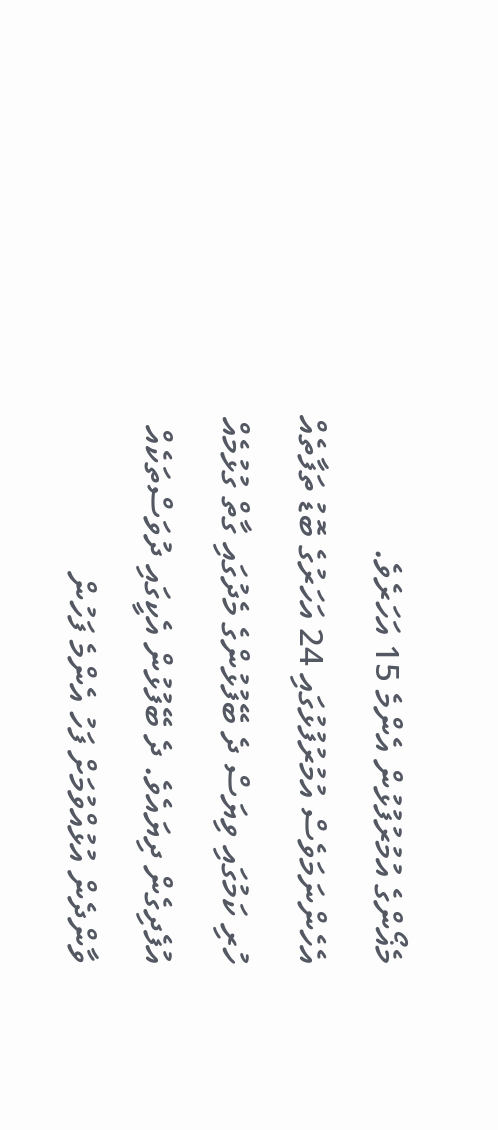މެޣޯންގެ އުމުރުފުޅުން އެންމެ 15 އަހަރެވެ. އެހެންނަމަވެސް އުމުރުފުޅުގައި 24 އަހަރުގެ ބޮޑު ތަފާތެއް ހުރި ކަމުގައި ވިޔަސް ދެ ބޭފުޅުންގެ މެދުގައި ގާތް ގުޅުމެއް އުފެދިގެން ދިޔައެވެ. ދެ ބޭފުޅުން އެކީގައި ދުވަސްތަކެއް ވާންދެން އުޅުއްވުމަށް ފަހު އެންމެ ފަހުން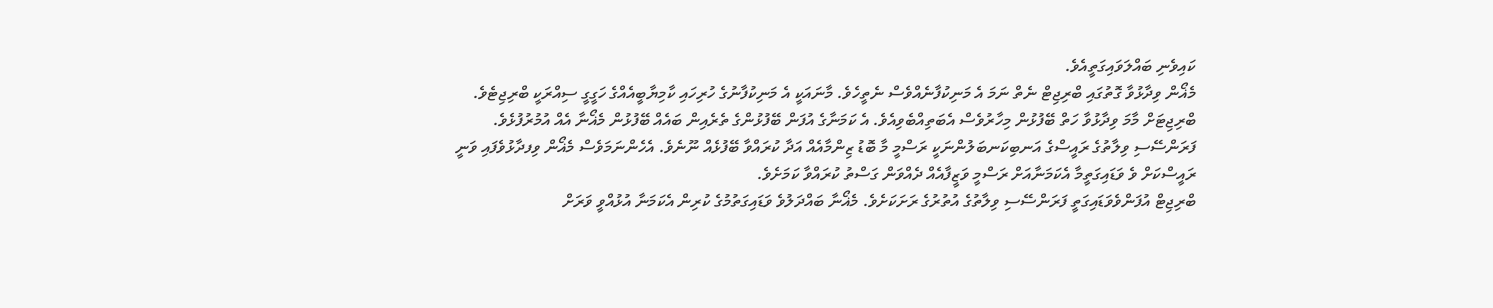ކައިވެނި ބައްލަވައިގަތީއެވެ.
މެޣޯން ވިދާޅުވާ ގޮތުގައި ބްރިޖިޓް ނެތް ނަމަ އެ މަނިކުފާނެއްވެސް ނެތީހެވެ. މާނައަކީ އެ މަނިކުފާނުގެ ހުރިހައި ކާމިޔާބީއެއްގެ ހަގީގީ ސިއްރަކީ ބްރިޖިޓެވެ.
ބްރިޖިޓަށް މާމަ ވިދާޅުވާ ހަތް ބޭފުޅުން މިހާރުވެސް އެބަތިއްބެވިއެވެ. އެ ކަމަނާގެ އުފަން ބޭފުޅުންގެ ތެރެއިން ބައެއް ބޭފުޅުން މެޣޯނާ އެއް އުމުރުފުޅެވެ.
ފަރަންސޭސި ވިލާތުގެ ރައީސްގެ އަނބިކަނބަލުންނަކީ ރަސްމީ މާ ބޮޑު ޒިންމާއެއް އަދާ ކުރައްވާ ބޭފުޅެއް ނޫނެވެ. އެހެންނަމަވެސް މެޣޯން ވިފދާޅުވެފައި ވަނީ ރައީސްކަށް ވެ ވަޑައިގަތީމާ އެކަމަނާއަށް ރަސްމީ ވަޒީފާއެއް ދެއްވަން ގަސްތު ކުރައްވާ ކަމަށެވެ.
ބްރިޖިޓް އުފަންވެވަޑައިގަތީ ފަރަންސޭސި ވިލާތުގެ އުތުރުގެ ރަށަކަށެވެ. މެޣޯނާ ބައްދަލުވެ ވަޑައިގަތުމުގެ ކުރިން އެކަމަނާ އުޅުއްވީ ވަރަށް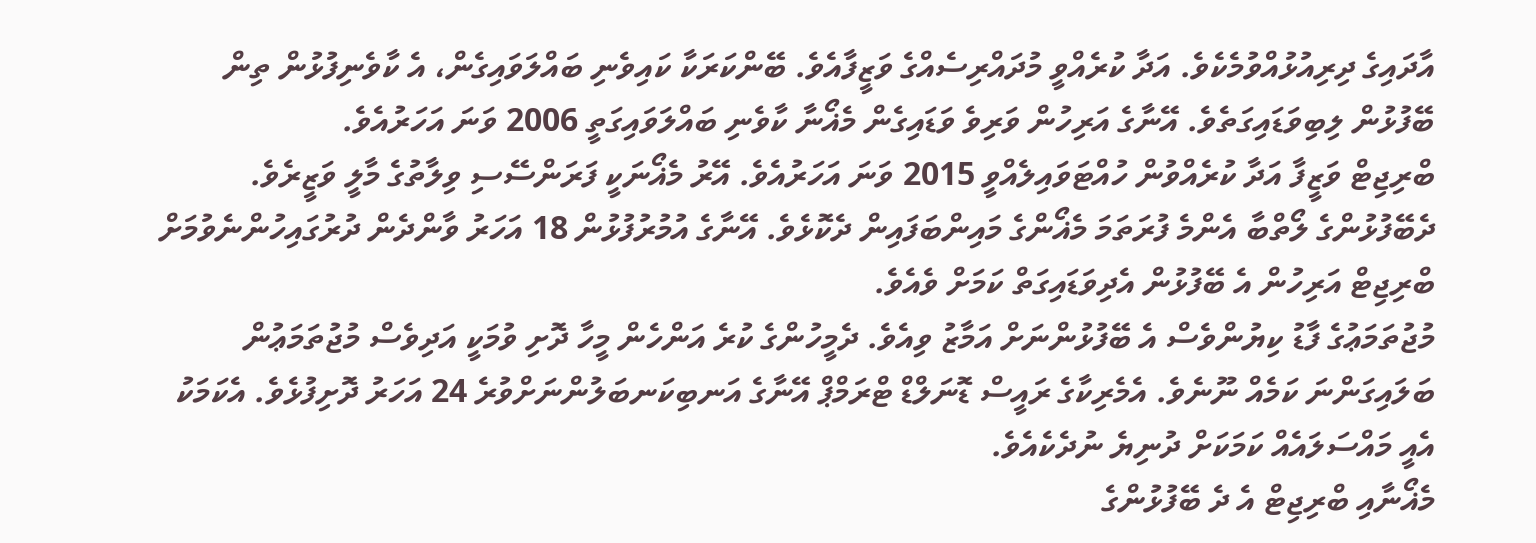އާދައިގެ ދިރިއުޅުއްވުމެކެވެ. އަދާ ކުރެއްވީ މުދައްރިސެއްގެ ވަޒީފާއެވެ. ބޭންކަރަކާ ކައިވެނި ބައްލަވައިގެން، އެ ކާވެނިފުޅުން ތިން ބޭފުޅުން ލިބިވަޑައިގަތެވެ. އޭނާގެ އަރިހުން ވަރިވެ ވަޑައިގެން މެޣޯނާ ކާވެނި ބައްލަވައިގަތީ 2006 ވަނަ އަހަރުއެވެ.
ބްރިޖިޓް ވަޒީފާ އަދާ ކުރެއްވުން ހުއްޓަވައިލެއްވީ 2015 ވަނަ އަހަރުއެވެ. އޭރު މެޣޯނަކީ ފަރަންސޭސި ވިލާތުގެ މާލީ ވަޒީރެވެ.
ދެބޭފުޅުންގެ ލޯތްބާ އެންމެ ފުރަތަމަ މެޣޯންގެ މައިންބަފައިން ދެކޮޅެވެ. އޭނާގެ އުމުރުފުޅުން 18 އަހަރު ވާންދެން ދުރުގައިހުންނެވުމަށް ބްރިޖިޓް އަރިހުން އެ ބޭފުޅުން އެދިވަޑައިގަތް ކަމަށް ވެއެވެ.
މުޖުތަމަޢުގެ ފާޑު ކިޔުންވެސް އެ ބޭފުޅުންނަށް އަމާޒު ވިއެވެ. ދެމީހުންގެ ކުރެ އަންހެން މީހާ ދޮށި ވުމަކީ އަދިވެސް މުޖުތަމަޢުން ބަލައިގަންނަ ކަމެއް ނޫނެވެ. އެމެރިކާގެ ރައީސް ޑޮނަލްޑް ޓްރަމްޕް އޭނާގެ އަނބިކަނބަލުންނަށްވުރެ 24 އަހަރު ދޮށިފުޅެވެ. އެކަމަކު އެއީ މައްސަލައެއް ކަމަކަށް ދުނިޔެ ނުދެކެއެވެ.
މެޣޯނާއި ބްރިޖިޓް އެ ދެ ބޭފުޅުންގެ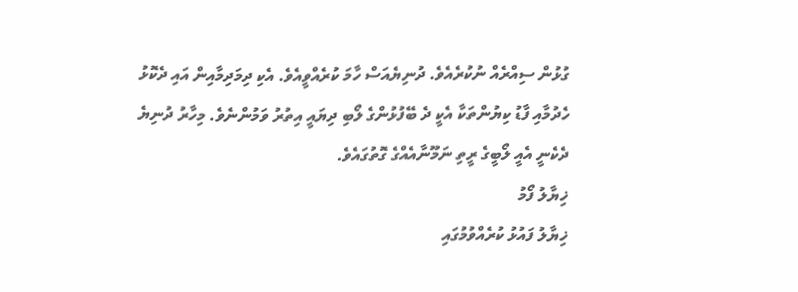ގުޅުން ސިއްރެއް ނުކުރެއެވެ. ދުނިޔެއަސް ހާމަ ކުރެއްވީއެވެ. އެކި ދިމަދިމާއިން އައި ދެކޮޅު ހެދުމާއި ފާޑު ކިޔުންތަކާ އެކީ ދެ ބޭފުޅުންގެ ލޯބި ދިޔައީ އިތުރު ވަމުންނެވެ. މިހާރު ދުނިޔެ ދެކެނީ އެއީ ލޯބީގެ ރީތި ނަމޫނާއެއްގެ ގޮތުގައެވެ.
ޚިޔާލު ފޯމު
ޚިޔާލު ފައުޅު ކުރެއްވުމުގައި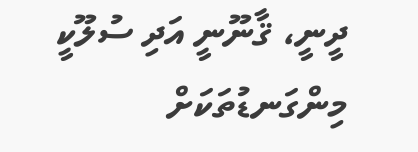ދީނީ، ޤާނޫނީ އަދި ސުލޫކީ މިންގަނޑުތަކަށް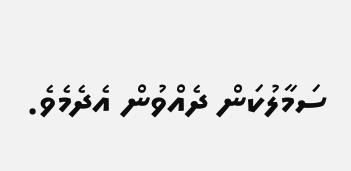ސަމާލުކަން ދެއްވުން އެދެމެވެ.